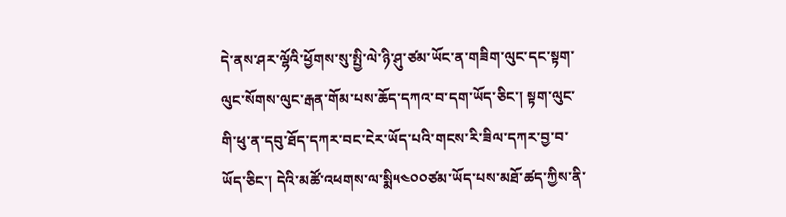དེ་ནས་ཤར་ལྷོའི་ཕྱོགས་སུ་སྤྱི་ལེ་ཉི་ཤུ་ཙམ་ཡོང་ན་གཟིག་ལུང་དང་སྟག་ལུང་སོགས་ལུང་རྒན་གོམ་པས་ཆོད་དཀའ་བ་དག་ཡོད་ཅིང་། སྟག་ལུང་གི་ཕུ་ན་དབུ་ཐོད་དཀར་བང་ངེར་ཡོད་པའི་གངས་རི་ཟིལ་དཀར་བྱ་བ་ཡོད་ཅིང་། དེའི་མཚོ་འཕགས་ལ་སྨི༥༤༠༠ཙམ་ཡོད་པས་མཐོ་ཚད་ཀྱིས་ནི་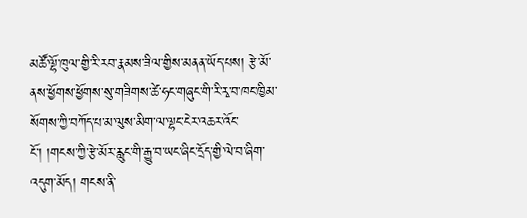མཚོ་ལྷོ་ཁུལ་གྱི་རི་རབ་རྣམས་ཟིལ་གྱིས་མནན་ཡོད་པས། རྩེ་མོ་ནས་ཕྱོགས་ཕྱོགས་སུ་གཟིགས་ཚེ་ཧང་གཞུང་གི་རི་རྭ་བ་ཁང་ཁྱིམ་སོགས་ཀྱི་བཀོད་པ་མ་ལུས་མིག་ལ་ལྷང་ངེར་འཆར་འོང་ངོ་། །གངས་ཀྱི་རྩེ་མོར་རླུང་གི་རྒྱུ་བ་ཡང་ཞིང་དྲོད་གྱི་ལེ་བ་ཞིག་འདུག་མོད། གངས་ནི་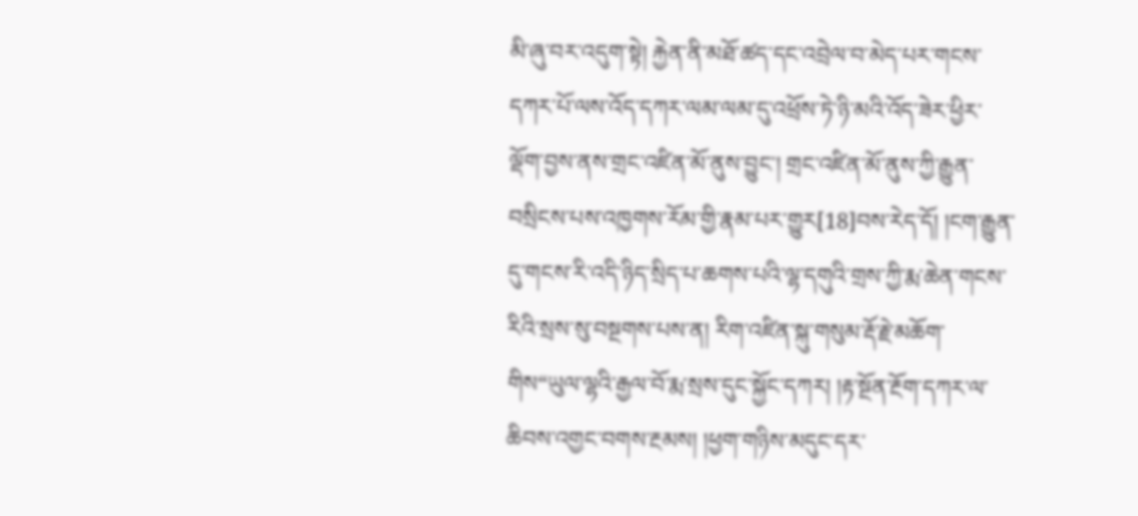མི་ཞུ་བར་འདུག་སྟེ། རྐྱེན་ནི་མཐོ་ཚད་དང་འབྲེལ་བ་མེད་པར་གངས་དཀར་པོ་ལས་འོད་དཀར་ལམ་ལམ་དུ་འཕྲོས་ཏེ་ཉི་མའི་འོད་ཟེར་ཕྱིར་ལྡོག་བྱས་ནས་གྲང་འཛིན་མོ་ནུས་བྱུང་། གྲང་འཛིན་མོ་ནུས་ཀྱི་རྒྱུན་བསྲིངས་པས་འཁྱགས་རོམ་གྱི་རྣམ་པར་གྱུར[18]བས་རེད་དོ། །ངག་རྒྱུན་དུ་གངས་རི་འདི་ཉིད་སྲིད་པ་ཆགས་པའི་ལྷ་དགུའི་གྲས་ཀྱི་རྨ་ཆེན་གངས་རིའི་སྲས་སུ་བསྔགས་པས་ན། རིག་འཛིན་སྐུ་གསུམ་རྡོ་རྗེ་མཆོག་གིས“ཡུལ་ལྷའི་རྒྱལ་བོ་རྨ་སྲས་དུང་སྐྱོང་དཀར། །རྟ་སྔོན་རྔོག་དཀར་ལ་ཆིབས་འགྱང་བགས་རྔམས། །ཕྱག་གཉིས་མདུང་དར་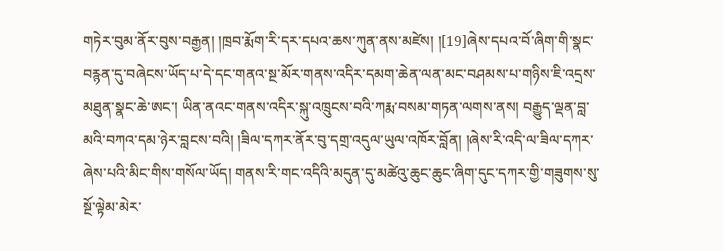གཏེར་བུམ་ནོར་བུས་བརྒྱན། །ཁྲབ་རྨོག་རི་དར་དཔའ་ཆས་ཀུན་ནས་མཛེས། །[19]ཞེས་དཔའ་བོ་ཞིག་གི་སྣང་བརྙན་དུ་བཞེངས་ཡོད་པ་དེ་དང་གནའ་སྔ་མོར་གནས་འདིར་དམག་ཆེན་ལན་མང་བཤམས་པ་གཉིས་ཇི་འདྲས་མཐུན་སྣང་ཆེ་ཨང་། ཡིན་ནའང་གནས་འདིར་སྐུ་འཁྲུངས་བའི་ཀརྨ་བསམ་གཏན་ལགས་ནས། བརྒྱུད་ལྡན་བླ་མའི་བཀའ་དམ་ཉེར་བླངས་བའི། །ཟིལ་དཀར་ནོར་བུ་དགྲ་འདུལ་ཡུལ་འཁོར་བློན། །ཞེས་རི་འདི་ལ་ཟིལ་དཀར་ཞེས་པའི་མིང་གིས་གསོལ་ཡོད། གནས་རི་གང་འདིའི་མདུན་དུ་མཚེའུ་ཆུང་ཆུང་ཞིག་དུང་དཀར་གྱི་གཟུགས་སུ་སྔོ་ལྟེམ་མེར་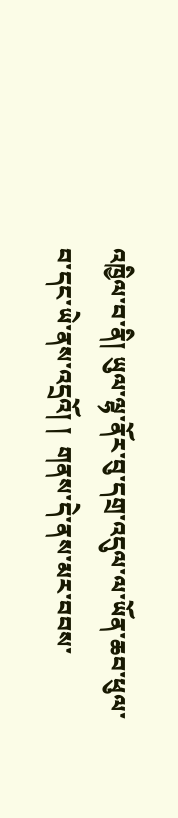འཁྱིལ་བ་ནི། ཡུལ་ལྷ་ནོར་བུ་དགྲ་འདུལ་ལ་ཡོན་ཆབ་ཕུལ་བ་དང་ཡེ་ནས་འདྲའོ། །  གནས་དེ་ནས་མར་བབས་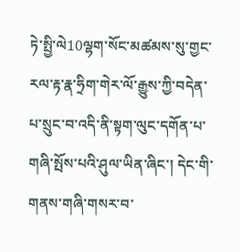ཏེ་སྤྱི་ལེ10ལྷག་སོང་མཚམས་སུ་གྱང་རལ་རྟ་རྣ་ཧྲིག་གེར་ལོ་རྒྱུས་ཀྱི་བདེན་པ་སྲུང་བ་འདི་ནི་སྟག་ལུང་དགོན་པ་གཞི་སྤོས་པའི་ཤུལ་ཡིན་ཞིང་། དེང་གི་གནས་གཞི་གསར་བ་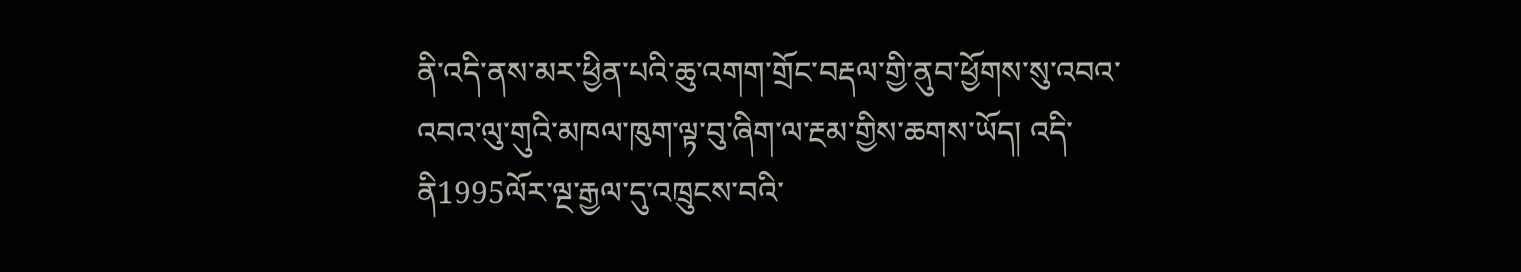ནི་འདི་ནས་མར་ཕྱིན་པའི་ཆུ་འགག་གྲོང་བརྡལ་གྱི་ནུབ་ཕྱོགས་སུ་འབའ་འབའ་ལུ་གུའི་མཁལ་ཁུག་ལྟ་བུ་ཞིག་ལ་རྔམ་གྱིས་ཆགས་ཡོད། འདི་ནི1995ལོར་ལྔ་རྒྱལ་དུ་འཁྲུངས་བའི་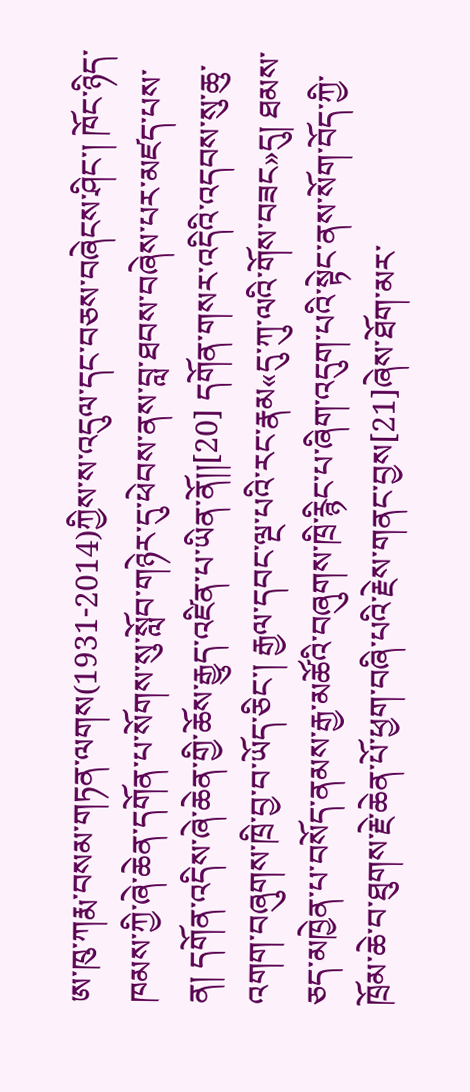ཨ་ཁུ་ཀརྨ་བསམ་གཏན་ལགས(1931-2014)ཀྱིས་ས་འདུལ་དང་བཅས་བཞེངས་ཤིང་། ཁོང་ཉིད་ཁམས་ཀྱི་ཞེ་ཆེན་དགོན་པ་སོགས་སུ་སློབ་གཉེར་དུ་ཕེབས་ནས་བླ་ཐབས་བཞེས་པར་མཛད་པས་ན། དགོན་འདིས་ཞེ་ཆེན་གྱི་ཆོས་རྒྱུད་འཛིན་པ་ཡིན་ནོ།།[20] དགོན་གསར་འདིའི་འདབས་སུ་ཆུ་འགག་བཞུགས་ཁྲི་བྱ་བ་ཡོད་ཅིང་། རྒྱལ་དབང་ལྔ་པའི་རང་རྣམ«དུ་ཀུ་ལའི་གོས་བཟང»དུ། ཐམས་ཅད་མཁྱེན་པ་བསོད་ནམས་རྒྱ་མཚོའི་བཞུགས་ཁྲི་རྙིང་པ་ཞིག་འདུག་པའི་སྟེང་ནས་སོག་བོད་ཀྱི་ཁྲོམ་ཆེ་བ་ཐུགས་རྗེ་ཆེན་པོ་ཕྱག་བཞི་པའི་རྗེས་གནང་བྱས[21]ཞེས་ཐོག་མར་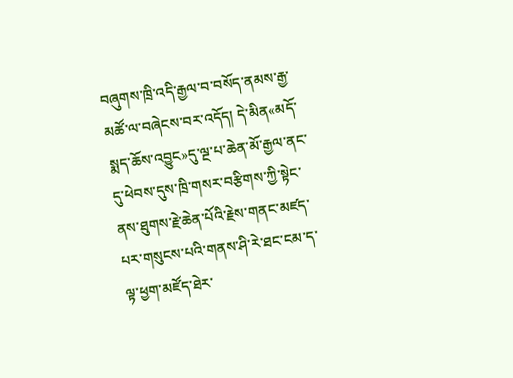བཞུགས་ཁྲི་འདི་རྒྱལ་བ་བསོད་ནམས་རྒྱ་མཚོ་ལ་བཞེངས་བར་འདོད། དེ་མིན«མདོ་སྨད་ཆོས་འབྱུང»དུ་ལྔ་པ་ཆེན་མོ་རྒྱལ་ནང་དུ་ཕེབས་དུས་ཁྲི་གསར་བརྩིགས་ཀྱི་སྟེང་ནས་ཐུགས་རྗེ་ཆེན་པོའི་རྗེས་གནང་མཛད་པར་གསུངས་པའི་གནས་ཤི་རེ་ཐང་ངམ་ད་ལྟ་ཕྱག་མཛོད་ཐེར་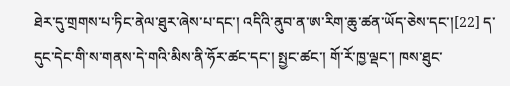ཐེར་དུ་གྲགས་པ་ཏིང་ནེལ་ཐུར་ཞེས་པ་དང་། འདིའི་ནུབ་ན་ཨ་རིག་ཆུ་ཚན་ཡོད་ཅེས་དང་།[22] ད་དུང་དེང་གི་ས་གནས་དེ་གའི་མིས་ནི་ཧོར་ཚང་དང་། སྤྱང་ཚང་། གོ་རོ་ཁྱ་ལྡང་། ཁས་ཐུང་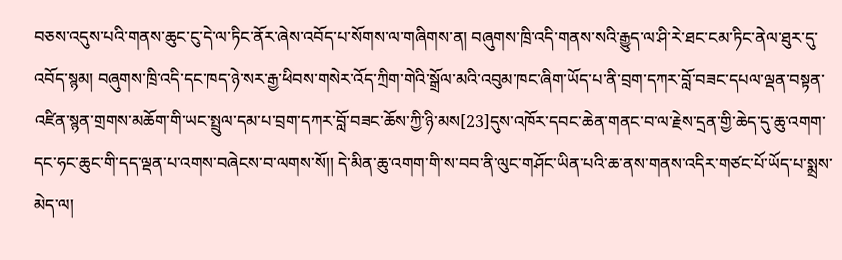བཅས་འདུས་པའི་གནས་ཆུང་ངུ་དེ་ལ་ཏིང་ནོར་ཞེས་འབོད་པ་སོགས་ལ་གཞིགས་ན། བཞུགས་ཁྲི་འདི་གནས་སའི་རྒྱུད་ལ་ཤི་རེ་ཐང་ངམ་ཏིང་ནེལ་ཐུར་དུ་འབོད་སྙམ། བཞུགས་ཁྲི་འདི་དང་ཁད་ཉེ་སར་རྒྱ་ཕིབས་གསེར་འོད་ཀྲིག་གེའི་སྒྲོལ་མའི་འབུམ་ཁང་ཞིག་ཡོད་པ་ནི་བྲག་དཀར་བློ་བཟང་དཔལ་ལྡན་བསྟན་འཛིན་སྙན་གྲགས་མཆོག་གི་ཡང་སྤྲུལ་དམ་པ་བྲག་དཀར་བློ་བཟང་ཆོས་ཀྱི་ཉི་མས[23]དུས་འཁོར་དབང་ཆེན་གནང་བ་ལ་རྗེས་དྲན་གྱི་ཆེད་དུ་ཆུ་འགག་དང་ཧང་ཆུང་གི་དད་ལྡན་པ་འགས་བཞེངས་བ་ལགས་སོ།། དེ་མིན་ཆུ་འགག་གི་ས་བབ་ནི་ལུང་གཤོང་ཡིན་པའི་ཆ་ནས་གནས་འདིར་གཙང་པོ་ཡོད་པ་སྨྲས་མེད་ལ།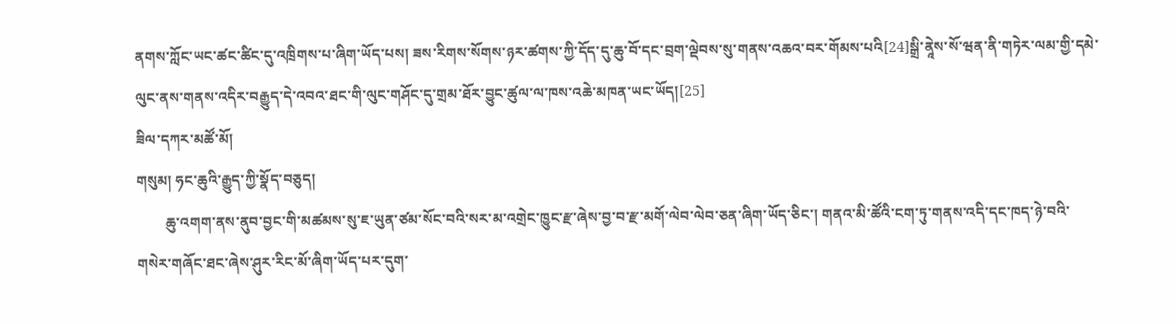ནགས་ཀློང་ཡང་ཚང་ཚིང་དུ་འཁྲིགས་པ་ཞིག་ཡོད་པས། ཟས་རིགས་སོགས་ཉར་ཚགས་ཀྱི་དོད་དུ་ཆུ་བོ་དང་བྲག་ལྡེབས་སུ་གནས་འཆའ་བར་གོམས་པའི[24]སྒྲི་ནཱེས་སོ་ཝན་ནི་གཏེར་ལམ་གྱི་དམེ་ལུང་ནས་གནས་འདིར་བརྒྱུད་དེ་འབའ་ཐང་གི་ལུང་གཤོང་དུ་གྲམ་ཐོར་བྱུང་ཚུལ་ལ་ཁས་འཆེ་མཁན་ཡང་ཡོད།[25]
ཟིལ་དཀར་མཚོ་མོ།
གསུམ། ཧང་ཆུའི་རྒྱུད་ཀྱི་སྣོད་བཅུད།
        ཆུ་འགག་ནས་ནུབ་བྱང་གི་མཚམས་སུ་ཇ་ཡུན་ཙམ་སོང་བའི་སར་མ་འགྲེང་ཁྱུང་རྫ་ཞེས་བྱ་བ་རྫ་མགོ་ལེབ་ལེབ་ཅན་ཞིག་ཡོད་ཅིང་། གནའ་མི་ཚོའི་ངག་ཏུ་གནས་འདི་དང་ཁད་ཉེ་བའི་གསེར་གཞོང་ཐང་ཞེས་ཤུར་རིང་མོ་ཞིག་ཡོད་པར་དུག་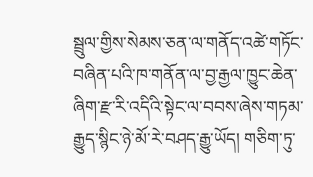སྦྲུལ་གྱིས་སེམས་ཅན་ལ་གནོད་འཚེ་གཏོང་བཞིན་པའི་ཁ་གནོན་ལ་བྱ་རྒྱལ་ཁྱུང་ཆེན་ཞིག་རྫ་རི་འདིའི་སྟེང་ལ་བབས་ཞེས་གཏམ་རྒྱུད་སྙིང་ཉེ་མོ་རེ་བཤད་རྒྱུ་ཡོད། གཅིག་ཏུ་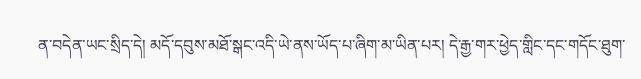ན་བདེན་ཡང་སྲིད་དེ། མདོ་དབུས་མཐོ་སྒང་འདི་ཡེ་ནས་ཡོད་པ་ཞིག་མ་ཡིན་པར། དེ་རྒྱ་གར་ཕྱེད་གླིང་དང་གདོང་ཐུག་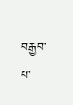བརྒྱབ་པ་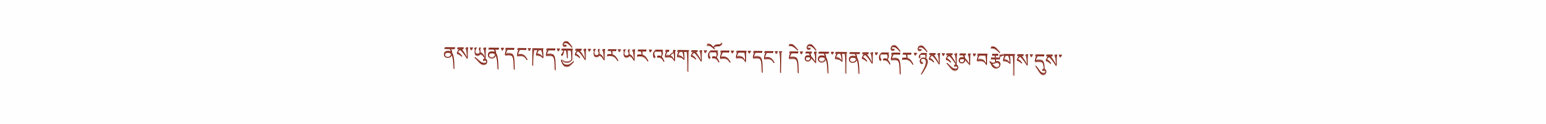ནས་ཡུན་དང་ཁད་ཀྱིས་ཡར་ཡར་འཕགས་འོང་བ་དང་། དེ་མིན་གནས་འདིར་ཉིས་སུམ་བརྩེགས་དུས་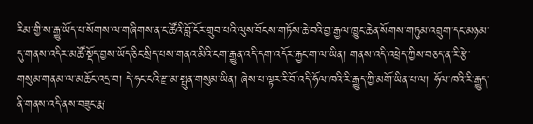རིམ་གྱི་ས་རྒྱུ་ཡོད་པ་སོགས་ལ་གཞིགས་ན་ང་ཚོའི་བློ་ངོར་གྲུབ་པའི་ལུས་བོངས་གཏོས་ཆེ་བའི་བྱ་རྒྱལ་ཁྱུང་ཆེན་སོགས་གཏུམ་འབྲུག་དང་མཉམ་དུ་གནས་འདིར་མཚོ་སྡོད་བྱས་ཡོད་ཅིང་སྲིད་པས་གནའ་མིའི་ངག་རྒྱུན་འདི་དག་འདོར་རྐྱང་ག་ལ་ཡིན། གནས་འདི་འཕྲེད་ཀྱིས་བཅད་ན་རི་རྩེ་གསུམ་གནམ་ལ་མཆོང་འདྲ་བ། དེ་ཧང་ངའི་རྫ་མ་སྤུན་གསུམ་ཡིན། ཞེས་པ་ལྟར་རི་བོ་འདི་ཧོལ་ཁའི་རི་རྒྱུད་ཀྱི་མགོ་ཡིན་པ་ལ། ཧོལ་ཁའི་རི་རྒྱུད་ནི་གནས་འདི་ནས་བཟུང་རྨ་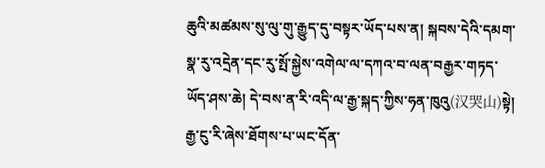ཆུའི་མཚམས་སུ་ལུ་གུ་རྒྱུད་དུ་བསྟར་ཡོད་པས་ན། སྐབས་དེའི་དམག་སྣ་རུ་འདྲེན་དང་རུ་སྤོ་སྐྱེས་འགེལ་ལ་དཀའ་བ་ལན་བརྒྱར་གཏད་ཡོད་ཤས་ཆེ། དེ་བས་ན་རི་འདི་ལ་རྒྱ་སྐད་ཀྱིས་ཧན་ཁུའུ(汉哭山)སྟེ། རྒྱ་ངུ་རི་ཞེས་ཐོགས་པ་ཡང་དོན་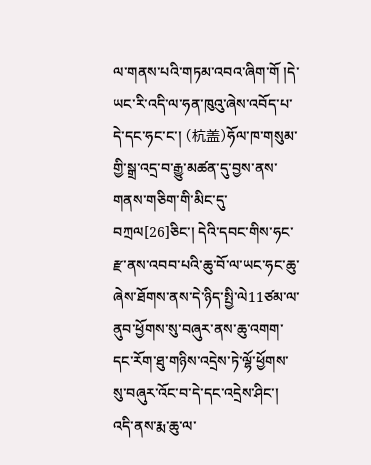ལ་གནས་པའི་གཏམ་འབའ་ཞིག་གོ །དེ་ཡང་རི་འདི་ལ་ཧན་ཁུའུ་ཞེས་འབོད་པ་དེ་དང་ཧང་ང་། (杭盖)ཧོལ་ཁ་གསུམ་གྱི་སྒྲ་འདྲ་བ་རྒྱུ་མཚན་དུ་བྱས་ནས་གནས་གཅིག་གི་མིང་དུ་བཀྲལ[26]ཅིང་། དེའི་དབང་གིས་ཧང་རྫ་ནས་འབབ་པའི་ཆུ་བོ་ལ་ཡང་ཧང་ཆུ་ཞེས་ཐོགས་ནས་དེ་ཉིད་སྤྱི་ལེ11ཙམ་ལ་ནུབ་ཕྱོགས་སུ་བཞུར་ནས་ཆུ་འགག་དང་རོག་ཐུ་གཉིས་འདྲེས་ཏེ་ལྷོ་ཕྱོགས་སུ་བཞུར་འོང་བ་དེ་དང་འདྲེས་ཤིང་། འདི་ནས་རྨ་ཆུ་ལ་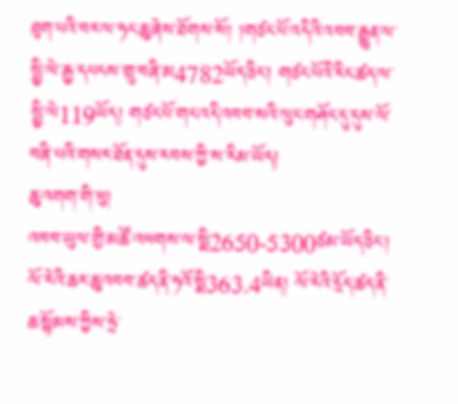ཐུག་པའི་བར་ལ་ཧང་ཆུ་ཞེས་ཐོགས་སོ། །གཙང་པོ་འདིའི་འབབ་རྒྱུན་ལ་སྤྱི་ལེ་རྒྱ་དཔངས་གྲུ་བཞི་མ4782ཡོད་ཅིང་། གཙང་པོའི་རིང་ཚད་ལ་སྤྱི་ལེ119ཡོད། གཙང་པོ་གང་འདི་འབབ་སའི་ལུང་གཤོང་དུ་དུས་ལོ་བཞི་པའི་གསར་ཐོན་དུས་རབས་ཀྱི་ས་རིམ་ཡོད།
ཆུ་འགག་གི་ཕུ།
འབབ་ཡུལ་གྱི་མཚོ་འཕགས་ལ་སྨི2650-5300ཙམ་ཡོད་ཅིང་། ལོ་རེའི་ཆར་ཆུ་འབབ་ཚད་ནི་ཧའོ་སྨི363.4ཡིན། ལོ་རེའི་དྲོད་ཚད་ནི་ཆ་སྙོམས་ཀྱིས་ཧྲེ་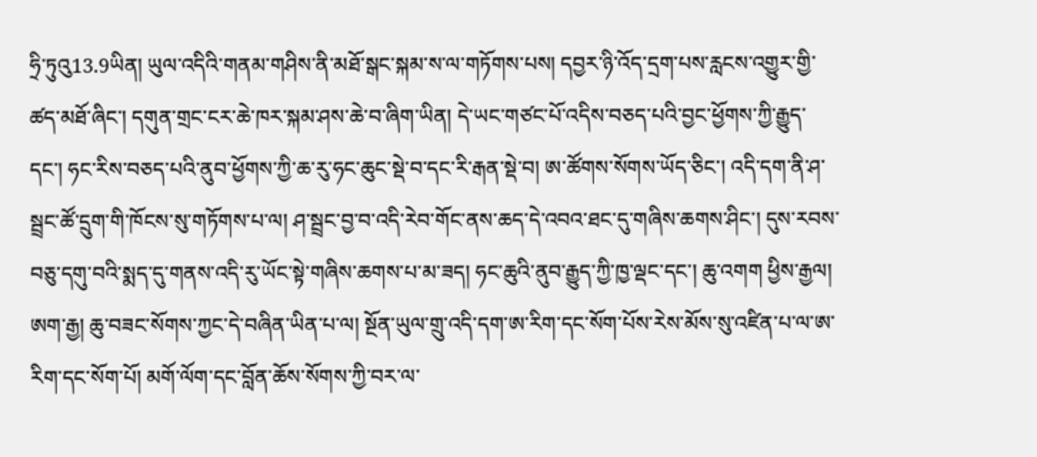ཧྲི་ཏུའུ13.9ཡིན། ཡུལ་འདིའི་གནམ་གཤིས་ནི་མཐོ་སྒང་སྐམ་ས་ལ་གཏོགས་པས། དབྱར་ཉི་འོད་དྲག་པས་རླངས་འགྱུར་གྱི་ཚད་མཐོ་ཞིང་། དགུན་གྲང་ངར་ཆེ་ཁར་སྐམ་ཤས་ཆེ་བ་ཞིག་ཡིན། དེ་ཡང་གཙང་པོ་འདིས་བཅད་པའི་བྱང་ཕྱོགས་ཀྱི་རྒྱུད་དང་། ཧང་རིས་བཅད་པའི་ནུབ་ཕྱོགས་ཀྱི་ཆ་རུ་ཧང་ཆུང་སྡེ་བ་དང་རི་རྒན་སྡེ་བ། ཨ་ཚོགས་སོགས་ཡོད་ཅིང་། འདི་དག་ནི་ཤ་སྦྲང་ཚོ་དྲུག་གི་ཁོངས་སུ་གཏོགས་པ་ལ། ཤ་སྦྲང་བྱ་བ་འདི་རེབ་གོང་ནས་ཆད་དེ་འབའ་ཐང་དུ་གཞིས་ཆགས་ཤིང་། དུས་རབས་བཅུ་དགུ་བའི་སྨད་དུ་གནས་འདི་རུ་ཡོང་སྟེ་གཞིས་ཆགས་པ་མ་ཟད། ཧང་ཆུའི་ནུབ་རྒྱུད་ཀྱི་ཁྱ་ལྡང་དང་། ཆུ་འགག ཕྱིས་རྒྱལ། ཨག་རྒྱ། ཆུ་བཟང་སོགས་ཀྱང་དེ་བཞིན་ཡིན་པ་ལ། སྔོན་ཡུལ་གྲུ་འདི་དག་ཨ་རིག་དང་སོག་པོས་རེས་མོས་སུ་འཛིན་པ་ལ་ཨ་རིག་དང་སོག་པོ། མགོ་ལོག་དང་བློན་ཆོས་སོགས་ཀྱི་བར་ལ་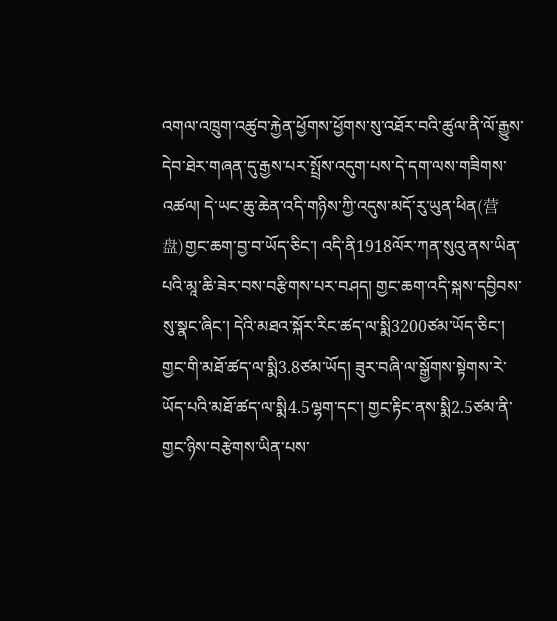འགལ་འཁྲུག་འཚུབ་རྐྱེན་ཕྱོགས་ཕྱོགས་སུ་འཐོར་བའི་ཚུལ་ནི་ལོ་རྒྱུས་དེབ་ཐེར་གཞན་དུ་རྒྱས་པར་སྤྲོས་འདུག་པས་དེ་དག་ལས་གཟིགས་འཚལ། དེ་ཡང་ཆུ་ཆེན་འདི་གཉིས་ཀྱི་འདུས་མདོ་རུ་ཡུན་ཕིན(营盘)གྱང་ཆག་བྱ་བ་ཡོད་ཅིང་། འདི་ནི1918ལོར་ཀན་སུའུ་ནས་ཡིན་པའི་མཱ་ཆི་ཟེར་བས་བརྩིགས་པར་བཤད། གྱང་ཆག་འདི་སྐས་དབྱིབས་སུ་སྣང་ཞིང་། དེའི་མཐའ་སྐོར་རིང་ཚད་ལ་སྨི3200ཙམ་ཡོད་ཅིང་། གྱང་གི་མཐོ་ཚད་ལ་སྨི3.8ཙམ་ཡོད། ཟུར་བཞི་ལ་སྒྱོགས་སྟེགས་རེ་ཡོད་པའི་མཐོ་ཚད་ལ་སྨི4.5ལྷག་དང་། གྱང་རྟིང་ནས་སྨི2.5ཙམ་ནི་གྱང་ཉིས་བརྩེགས་ཡིན་པས་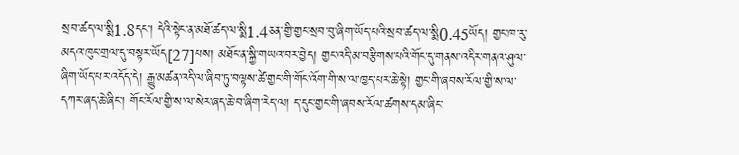སྲབ་ཚད་ལ་སྨི1.8དང་། དེའི་སྟེང་ན་མཐོ་ཚད་ལ་སྨི1.4ཅན་གྱི་གྱང་སྲབ་བུ་ཞིག་ཡོད་པའི་སྲབ་ཚད་ལ་སྨི0.45ཡོད། གྱང་ཁ་རུ་མདའ་ཁུང་གྲལ་དུ་བསྟར་ཡོད[27]པས། མཐོང་ན་སྐྱི་གཡའ་བར་བྱེད། གྱང་འདི་མ་བརྩིགས་པའི་གོང་དུ་གནས་འདིར་གནའ་ཤུལ་ཞིག་ཡོད་པར་འདོད་དེ། རྒྱུ་མཚན་འདི་ལ་ཞིབ་ཏུ་བལྟས་ཚེ་གྱང་གི་གོང་འོག་གི་ས་ལ་ཁྱད་པར་ཆེ་སྟེ། གྱང་གི་ཞབས་རོལ་གྱི་ས་ལ་དཀར་ཞད་ཆེ་ཞིང་། གོང་རོལ་གྱི་ས་ལ་སེར་ཞད་ཆེ་བ་ཞིག་རེད་ལ། ད་དུང་གྱང་གི་ཞབས་རོལ་ཚགས་དམ་ཞིང་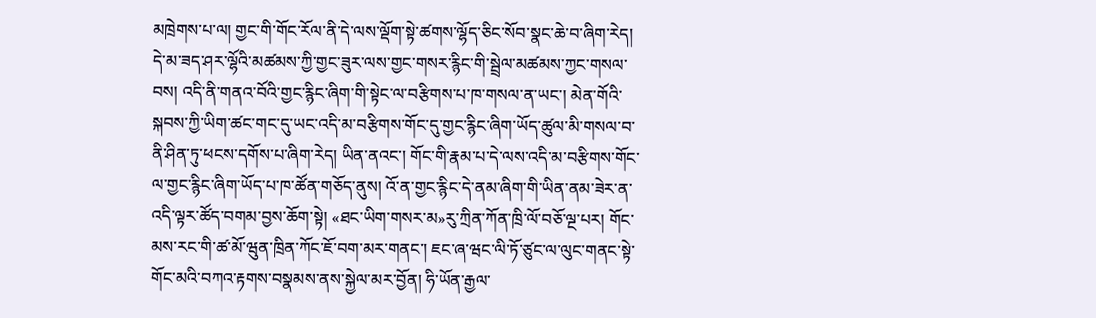མཁྲེགས་པ་ལ། གྱང་གི་གོང་རོལ་ནི་དེ་ལས་ལྡོག་སྟེ་ཚགས་ལྷོད་ཅིང་སོབ་སྣང་ཆེ་བ་ཞིག་རེད། དེ་མ་ཟད་ཤར་ལྷོའི་མཚམས་ཀྱི་གྱང་ཟུར་ལས་གྱང་གསར་རྙིང་གི་སྦྲེལ་མཚམས་ཀྱང་གསལ་བས། འདི་ནི་གནའ་བོའི་གྱང་རྙིང་ཞིག་གི་སྟེང་ལ་བརྩིགས་པ་ཁ་གསལ་ན་ཡང་། མེན་གོའི་སྐབས་ཀྱི་ཡིག་ཚང་གང་དུ་ཡང་འདི་མ་བརྩིགས་གོང་དུ་གྱང་རྙིང་ཞིག་ཡོད་ཚུལ་མི་གསལ་བ་ནི་ཤིན་ཏུ་ཕངས་དགོས་པ་ཞིག་རེད། ཡིན་ནའང་། གོང་གི་རྣམ་པ་དེ་ལས་འདི་མ་བརྩིགས་གོང་ལ་གྱང་རྙིང་ཞིག་ཡོད་པ་ཁ་ཚོན་གཅོད་ནུས། འོ་ན་གྱང་རྙིང་དེ་ནམ་ཞིག་གི་ཡིན་ནམ་ཟེར་ན་འདི་ལྟར་ཚོད་བགམ་བྱས་ཆོག་སྟེ། «ཐང་ཡིག་གསར་མ»རུ་ཀྲིན་ཀོན་ཁྲི་ལོ་བཅོ་ལྔ་པར། གོང་མས་རང་གི་ཚ་མོ་ཝུན་ཁྲིན་ཀོང་ཇོ་བག་མར་གནང་། ཇང་ཞ་ཝང་ལི་ཏོ་ཙུང་ལ་ལུང་གནང་སྟེ་གོང་མའི་བཀའ་རྟགས་བསྣམས་ནས་སྐྱེལ་མར་བྱོན། ཧི་ཡོན་རྒྱལ་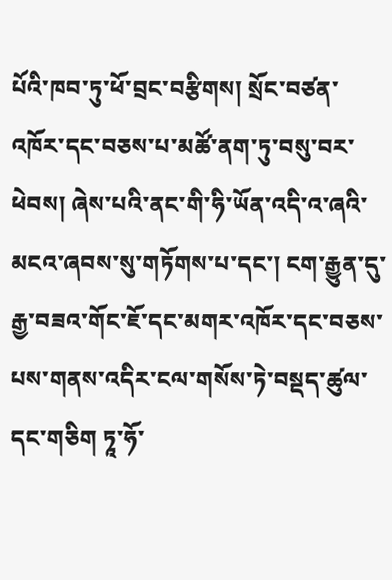པོའི་ཁབ་ཏུ་ཕོ་བྲང་བརྩིགས། སྲོང་བཙན་འཁོར་དང་བཅས་པ་མཚོ་ནག་ཏུ་བསུ་བར་ཕེབས། ཞེས་པའི་ནང་གི་ཧི་ཡོན་འདི་འ་ཞའི་མངའ་ཞབས་སུ་གཏོགས་པ་དང་། ངག་རྒྱུན་དུ་རྒྱ་བཟའ་གོང་ཇོ་དང་མགར་འཁོར་དང་བཅས་པས་གནས་འདིར་ངལ་གསོས་ཏེ་བསྡད་ཚུལ་དང་གཅིག ཏཱ་ཧོ་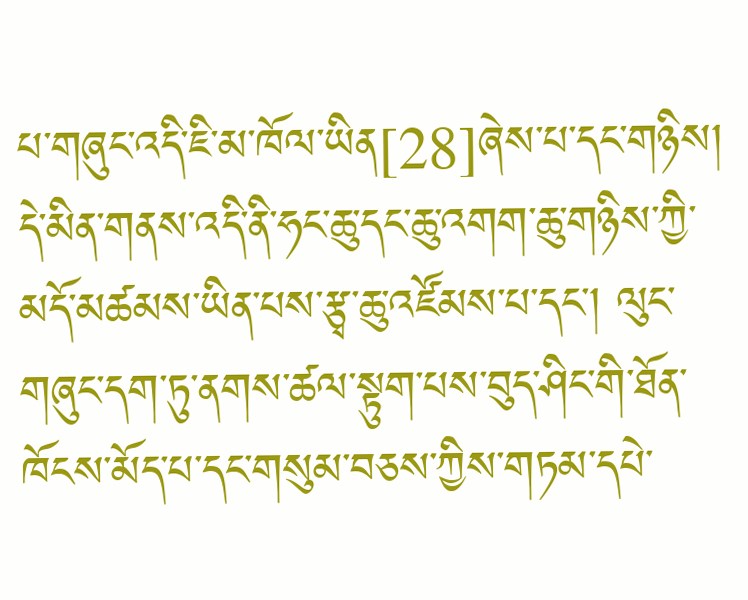པ་གཞུང་འདི་ཇི་མ་ཁོལ་ཡིན[28]ཞེས་པ་དང་གཉིས། དེ་མིན་གནས་འདི་ནི་ཧང་ཆུ་དང་ཆུ་འགག་ཆུ་གཉིས་ཀྱི་མདོ་མཚམས་ཡིན་པས་རྩྭ་ཆུ་འཛོམས་པ་དང་། ལུང་གཞུང་དག་ཏུ་ནགས་ཚལ་སྟུག་པས་བུད་ཤིང་གི་ཐོན་ཁོངས་མོད་པ་དང་གསུམ་བཅས་ཀྱིས་གཏམ་དཔེ་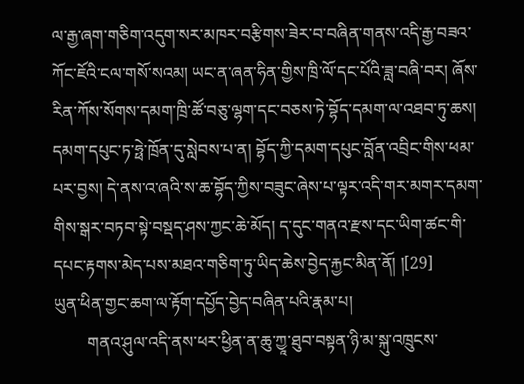ལ་རྒྱ་ཞག་གཅིག་འདུག་སར་མཁར་བརྩིགས་ཟེར་བ་བཞིན་གནས་འདི་རྒྱ་བཟའ་ཀོང་ཇོའི་ངལ་གསོ་སའམ། ཡང་ན་ཞན་ཧིན་གྱིས་ཁྲི་ལོ་དང་པོའི་ཟླ་བཞི་བར། ཞོས་རིན་ཀོས་སོགས་དམག་ཁྲི་ཚོ་བཅུ་ལྷག་དང་བཅས་ཏེ་བྷོད་དམག་ལ་འཐབ་ཏུ་ཆས། དམག་དཔུང་ཏ་ཧྥེ་ཁྲོན་དུ་སླེབས་པ་ན། བྷོད་ཀྱི་དམག་དཔུང་བློན་འབྲིང་གིས་ཕམ་པར་བྱས། དེ་ནས་འ་ཞའི་ས་ཆ་བྷོད་ཀྱིས་བཟུང་ཞེས་པ་ལྟར་འདི་གར་མགར་དམག་གིས་སྒར་བཏབ་སྟེ་བསྡད་ཤས་ཀྱང་ཆེ་མོད། ད་དུང་གནའ་རྫས་དང་ཡིག་ཚང་གི་དཔང་རྟགས་མེད་པས་མཐའ་གཅིག་ཏུ་ཡིད་ཆེས་བྱེད་རྐྱང་མིན་ནོ། །[29]
ཡུན་ཕིན་གྱང་ཆག་ལ་རྟོག་དཔྱོད་བྱེད་བཞིན་པའི་རྣམ་པ།
        གནའ་ཤུལ་འདི་ནས་ཕར་ཕྱིན་ན་ཆུ་ཀྱཱ་ཐུབ་བསྟན་ཉི་མ་སྐུ་འཁྲུངས་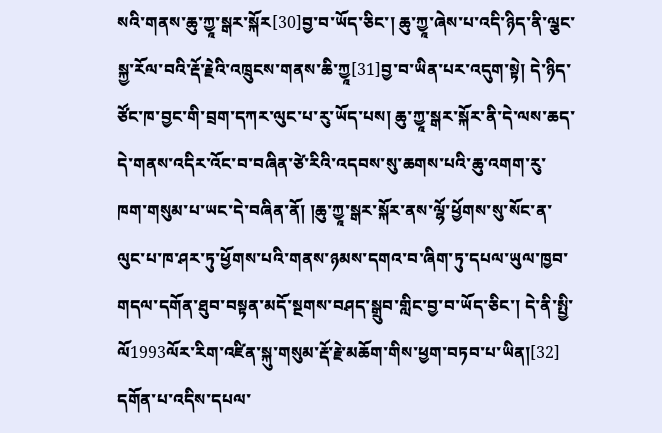སའི་གནས་ཆུ་ཀྱཱ་སྒར་སྐོར[30]བྱ་བ་ཡོད་ཅིང་། ཆུ་ཀྱཱ་ཞེས་པ་འདི་ཉིད་ནི་ལྕང་སྐྱ་རོལ་བའི་རྡོ་རྗེའི་འཁྲུངས་གནས་ཆི་ཀྱཱ[31]བྱ་བ་ཡིན་པར་འདུག་སྟེ། དེ་ཉིད་ཙོང་ཁ་བྱང་གི་བྲག་དཀར་ལུང་པ་རུ་ཡོད་པས། ཆུ་ཀྱཱ་སྒར་སྐོར་ནི་དེ་ལས་ཆད་དེ་གནས་འདིར་འོང་བ་བཞིན་ཙེ་རིའི་འདབས་སུ་ཆགས་པའི་ཆུ་འགག་རུ་ཁག་གསུམ་པ་ཡང་དེ་བཞིན་ནོ། །ཆུ་ཀྱཱ་སྒར་སྐོར་ནས་ལྷོ་ཕྱོགས་སུ་སོང་ན་ལུང་པ་ཁ་ཤར་ཏུ་ཕྱོགས་པའི་གནས་ཉམས་དགའ་བ་ཞིག་ཏུ་དཔལ་ཡུལ་ཁྱབ་གདལ་དགོན་ཐུབ་བསྟན་མདོ་སྔགས་བཤད་སྒྲུབ་གླིང་བྱ་བ་ཡོད་ཅིང་། དེ་ནི་སྤྱི་ལོ1993ལོར་རིག་འཛིན་སྐུ་གསུམ་རྡོ་རྗེ་མཆོག་གིས་ཕྱག་བཏབ་པ་ཡིན།[32] དགོན་པ་འདིས་དཔལ་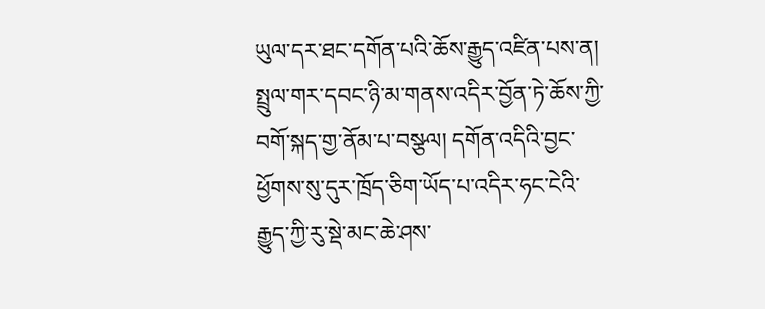ཡུལ་དར་ཐང་དགོན་པའི་ཆོས་རྒྱུད་འཛིན་པས་ན། སྤྲུལ་གར་དབང་ཉི་མ་གནས་འདིར་བྱོན་ཏེ་ཆོས་ཀྱི་བགོ་སྐད་གྱ་ནོམ་པ་བསྩལ། དགོན་འདིའི་བྱང་ཕྱོགས་སུ་དུར་ཁྲོད་ཅིག་ཡོད་པ་འདིར་ཧང་ངེའི་རྒྱུད་ཀྱི་རུ་སྡེ་མང་ཆེ་ཤས་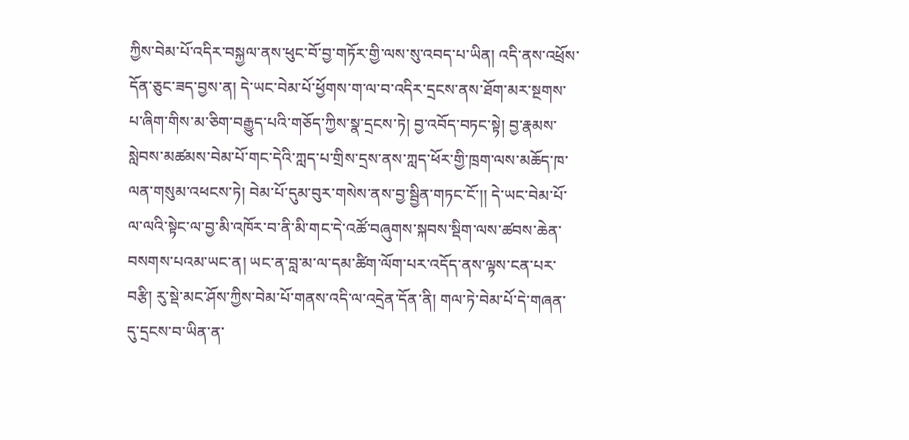ཀྱིས་བེམ་པོ་འདིར་བསྐྱལ་ནས་ཕུང་བོ་བྱ་གཏོར་གྱི་ལས་སུ་འབད་པ་ཡིན། འདི་ནས་འཕྲོས་དོན་ཅུང་ཟད་བྱས་ན། དེ་ཡང་བེམ་པོ་ཕྱོགས་ག་ལ་བ་འདིར་དྲངས་ནས་ཐོག་མར་སྔགས་པ་ཞིག་གིས་མ་ཅིག་བརྒྱུད་པའི་གཅོད་ཀྱིས་སྣ་དྲངས་ཏེ། བྱ་འབོད་བཏང་སྟེ། བྱ་རྣམས་སླེབས་མཚམས་བེམ་པོ་གང་དེའི་ཀླད་པ་གྲིས་དྲས་ནས་ཀླད་ཕོར་གྱི་ཁྲག་ལས་མཆོད་ཁ་ལན་གསུམ་འཕངས་ཏེ། བེམ་པོ་དུམ་བུར་གསེས་ནས་བྱ་སྦྱིན་གཏང་ངོ་།། དེ་ཡང་བེམ་པོ་ལ་ལའི་སྟེང་ལ་བྱ་མི་འཁོར་བ་ནི་མི་གང་དེ་འཚོ་བཞུགས་སྐབས་སྡིག་ལས་ཚབས་ཆེན་བསགས་པའམ་ཡང་ན། ཡང་ན་བླ་མ་ལ་དམ་ཚིག་ལོག་པར་འདོད་ནས་ལྟས་ངན་པར་བརྩི། རུ་སྡེ་མང་ཤོས་ཀྱིས་བེམ་པོ་གནས་འདི་ལ་འདྲེན་དོན་ནི། གལ་ཏེ་བེམ་པོ་དེ་གཞན་དུ་དྲངས་བ་ཡིན་ན་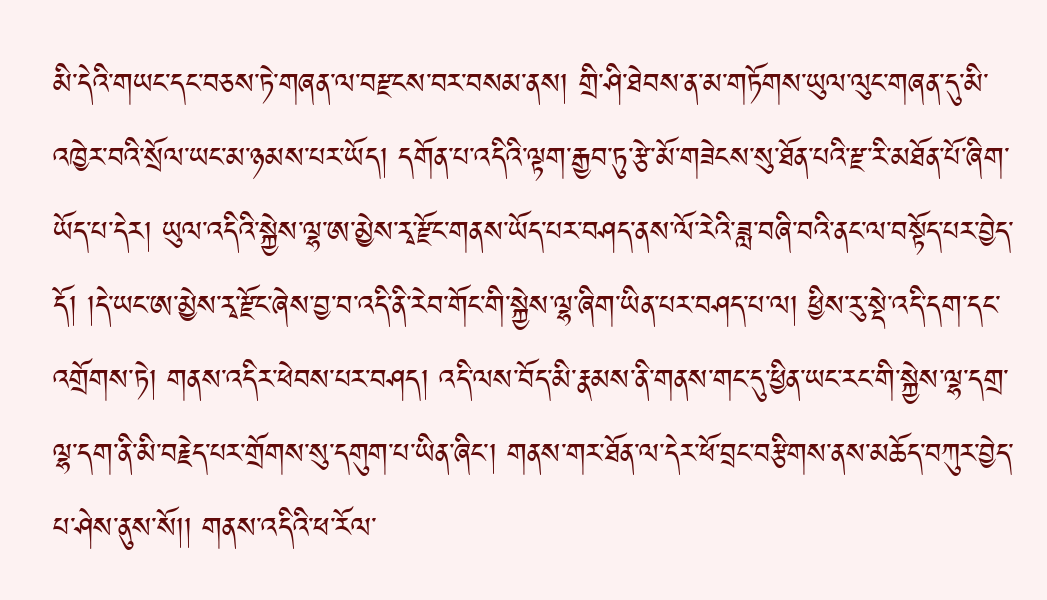མི་དེའི་གཡང་དང་བཅས་ཏེ་གཞན་ལ་བརྫངས་བར་བསམ་ནས། གྲི་ཤི་ཐེབས་ན་མ་གཏོགས་ཡུལ་ལུང་གཞན་དུ་མི་འཁྱེར་བའི་སྲོལ་ཡང་མ་ཉམས་པར་ཡོད། དགོན་པ་འདིའི་ལྟག་རྒྱབ་ཏུ་རྩེ་མོ་གཟེངས་སུ་ཐོན་པའི་རྫ་རི་མཐོན་པོ་ཞིག་ཡོད་པ་དེར། ཡུལ་འདིའི་སྐྱེས་ལྷ་ཨ་མྱེས་རྭ་རྫོང་གནས་ཡོད་པར་བཤད་ནས་ལོ་རེའི་ཟླ་བཞི་བའི་ནང་ལ་བསྟོད་པར་བྱེད་དོ། །དེ་ཡང་ཨ་མྱེས་རྭ་རྫོང་ཞེས་བྱ་བ་འདི་ནི་རེབ་གོང་གི་སྐྱེས་ལྷ་ཞིག་ཡིན་པར་བཤད་པ་ལ། ཕྱིས་རུ་སྡེ་འདི་དག་དང་འགྲོགས་ཏེ། གནས་འདིར་ཕེབས་པར་བཤད། འདི་ལས་བོད་མི་རྣམས་ནི་གནས་གང་དུ་ཕྱིན་ཡང་རང་གི་སྐྱེས་ལྷ་དགྲ་ལྷ་དག་ནི་མི་བརྗེད་པར་གྲོགས་སུ་དགུག་པ་ཡིན་ཞིང་། གནས་གར་ཐོན་ལ་དེར་ཕོ་བྲང་བརྩིགས་ནས་མཆོད་བཀུར་བྱེད་པ་ཤེས་ནུས་སོ།། གནས་འདིའི་ཕ་རོལ་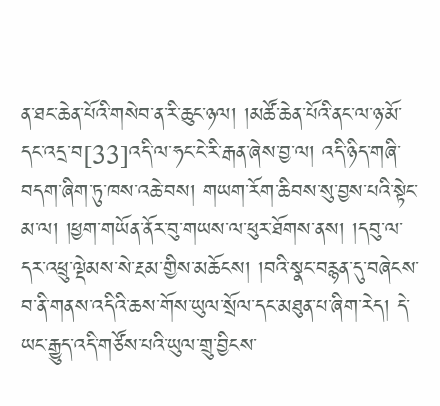ན་ཐང་ཆེན་པོའི་གསེབ་ན་རི་ཆུང་ཉལ། །མཚོ་ཆེན་པོའི་ནང་ལ་ཉ་མོ་དང་འདྲ་བ[33]འདི་ལ་ཧང་ངེ་རི་རྒན་ཞེས་བྱ་ལ། འདི་ཉིད་གཞི་བདག་ཞིག་ཏུ་ཁས་འཆེ་བས། གཡག་རོག་ཆིབས་སུ་བྱས་པའི་སྟེང་མ་ལ། །ཕྱག་གཡོན་ནོར་བུ་གཡས་ལ་ཕུར་ཐོགས་ནས། །དབུ་ལ་དར་འཕྲུ་ལྡེམས་སེ་རྔམ་གྱིས་མཆོངས། །བའི་སྣང་བརྙན་དུ་བཞེངས་བ་ནི་གནས་འདིའི་ཆས་གོས་ཡུལ་སྲོལ་དང་མཐུན་པ་ཞིག་རེད། དེ་ཡང་རྒྱུད་འདི་གཙོས་པའི་ཡུལ་གྲུ་བྱིངས་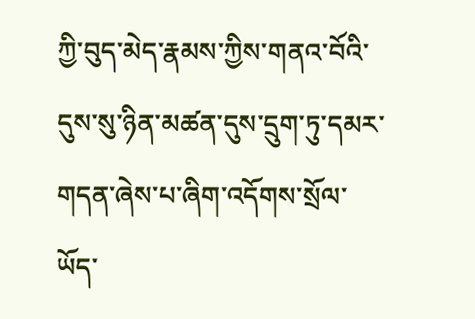ཀྱི་བུད་མེད་རྣམས་ཀྱིས་གནའ་བོའི་དུས་སུ་ཉིན་མཚན་དུས་དྲུག་ཏུ་དམར་གདན་ཞེས་པ་ཞིག་འདོགས་སྲོལ་ཡོད་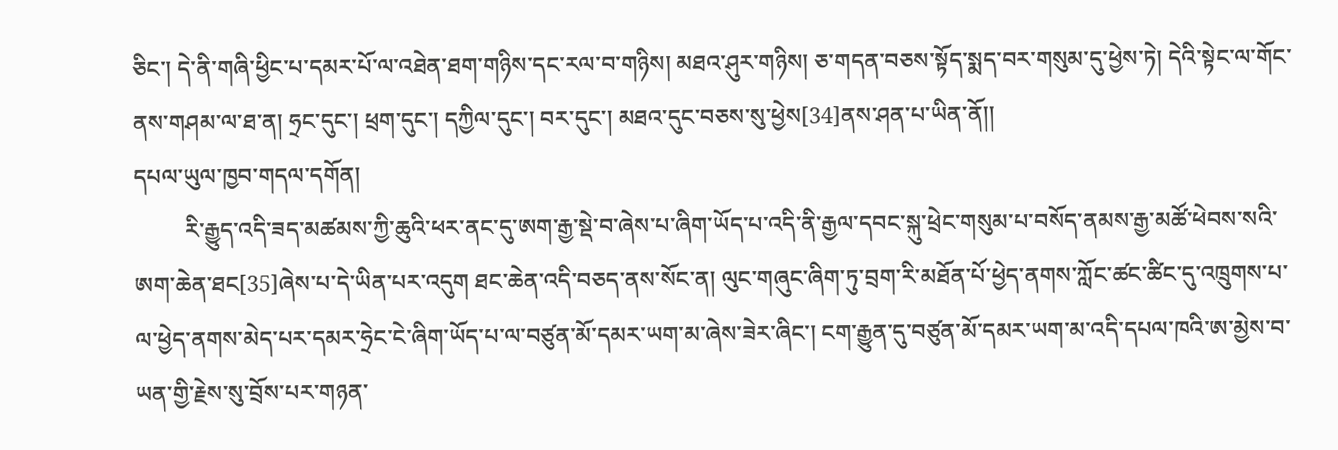ཅིང་། དེ་ནི་གཞི་ཕྱིང་པ་དམར་པོ་ལ་འཐེན་ཐག་གཉིས་དང་རལ་བ་གཉིས། མཐའ་ཤུར་གཉིས། ཅ་གདན་བཅས་སྟོད་སྨད་བར་གསུམ་དུ་ཕྱེས་ཏེ། དེའི་སྟེང་ལ་གོང་ནས་གཤམ་ལ་ཐ་ན། ཧྲང་དུང་། ཕྲག་དུང་། དཀྱིལ་དུང་། བར་དུང་། མཐའ་དུང་བཅས་སུ་ཕྱེས[34]ནས་ཤན་པ་ཡིན་ནོ།།
དཔལ་ཡུལ་ཁྱབ་གདལ་དགོན།
         རི་རྒྱུད་འདི་ཟད་མཚམས་ཀྱི་ཆུའི་ཕར་ནང་དུ་ཨག་རྒྱ་སྡེ་བ་ཞེས་པ་ཞིག་ཡོད་པ་འདི་ནི་རྒྱལ་དབང་སྐུ་ཕྲེང་གསུམ་པ་བསོད་ནམས་རྒྱ་མཚོ་ཕེབས་སའི་ཨག་ཆེན་ཐང[35]ཞེས་པ་དེ་ཡིན་པར་འདུག ཐང་ཆེན་འདི་བཅད་ནས་སོང་ན། ལུང་གཞུང་ཞིག་ཏུ་བྲག་རི་མཐོན་པོ་ཕྱེད་ནགས་ཀློང་ཚང་ཚིང་དུ་འཁྲུགས་པ་ལ་ཕྱེད་ནགས་མེད་པར་དམར་ཧྲེང་ངེ་ཞིག་ཡོད་པ་ལ་བཙུན་མོ་དམར་ཡག་མ་ཞེས་ཟེར་ཞིང་། ངག་རྒྱུན་དུ་བཙུན་མོ་དམར་ཡག་མ་འདི་དཔལ་ཁའི་ཨ་མྱེས་བ་ཡན་གྱི་རྗེས་སུ་བྲོས་པར་གཉན་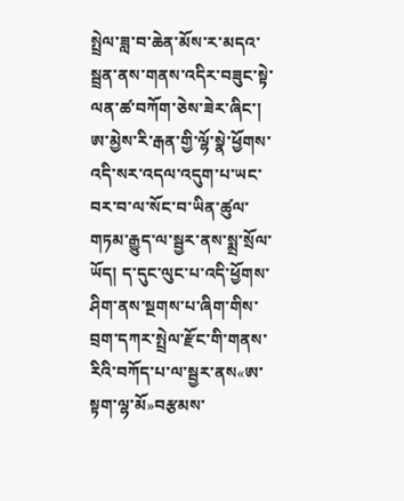སྤྲེལ་ཟླ་བ་ཆེན་མོས་ར་མདའ་སྦྲན་ནས་གནས་འདིར་བཟུང་སྟེ་ལན་ཚ་བཀོག་ཅེས་ཟེར་ཞིང་། ཨ་མྱེས་རི་རྒན་གྱི་ལྷོ་སྣེ་ཕྱོགས་འདི་སར་འདལ་འདུག་པ་ཡང་བར་བ་ལ་སོང་བ་ཡིན་ཚུལ་གཏམ་རྒྱུད་ལ་སྦྱར་ནས་སྨྲ་སྲོལ་ཡོད། ད་དུང་ལུང་པ་འདི་ཕྱོགས་ཤིག་ནས་སྔགས་པ་ཞིག་གིས་བྲག་དཀར་སྤྲེལ་རྫོང་གི་གནས་རིའི་བཀོད་པ་ལ་སྦྱར་ནས«ཨ་སྟག་ལྷ་མོ»བརྩམས་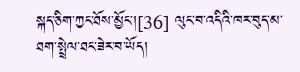སྐད་ཅིག་ཀྱང་ཐོས་མྱོང་།[36] ལུང་བ་འདིའི་ཁར་བུད་མ་ཐག་སྤྲེལ་ཐང་ཟེར་བ་ཡོད།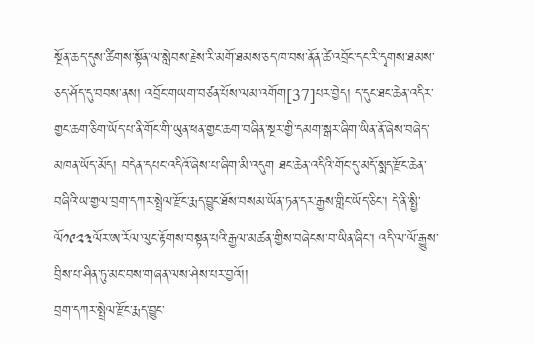སྔོན་ཆད་དུས་ཚིགས་སྟོན་ལ་སླེབས་རྗེས་རི་མགོ་ཐམས་ཅད་ཁ་བས་ནོན་ཚེ་འབྲོང་དང་རི་དྭགས་ཐམས་ཅད་ཤོད་དུ་བབས་ནས། འབྲོང་གཡག་བཙན་པོས་ལམ་འགོག[37]པར་བྱེད། ད་དུང་ཐང་ཆེན་འདིར་གྱང་ཆག་ཅིག་ཡོད་པ་ནི་གོང་གི་ཡུན་ཕན་གྱང་ཆག་བཞིན་སྔར་གྱི་དམག་སྒར་ཞིག་ཡིན་ནོ་ཞེས་བཞེད་མཁན་ཡོད་མོད། བདེན་དཔང་འདིའོ་ཞེས་པ་ཞིག་མི་འདུག ཐང་ཆེན་འདིའི་གོང་དུ་མདོ་སྨད་རྫོང་ཆེན་བཞིའི་ཡ་གྱལ་བྲག་དཀར་སྤྲེལ་རྫོང་རྨད་བྱུང་ཐོས་བསམ་ཡོན་ཏན་དར་རྒྱས་གླིང་ཡོད་ཅིང་། དེ་ནི་སྤྱི་ལོ༡༩༢༣ལོར་ཨ་རོལ་ལུང་རྟོགས་བསྟན་པའི་རྒྱལ་མཚན་གྱིས་བཞེངས་བ་ཡིན་ཞིང་། འདི་ལ་ལོ་རྒྱུས་བྲིས་པ་ཤིན་ཏུ་མང་བས་གཞན་ལས་ཤེས་པར་བྱའོ།།
བྲག་དཀར་སྤྲེལ་རྫོང་རྨད་བྱུང་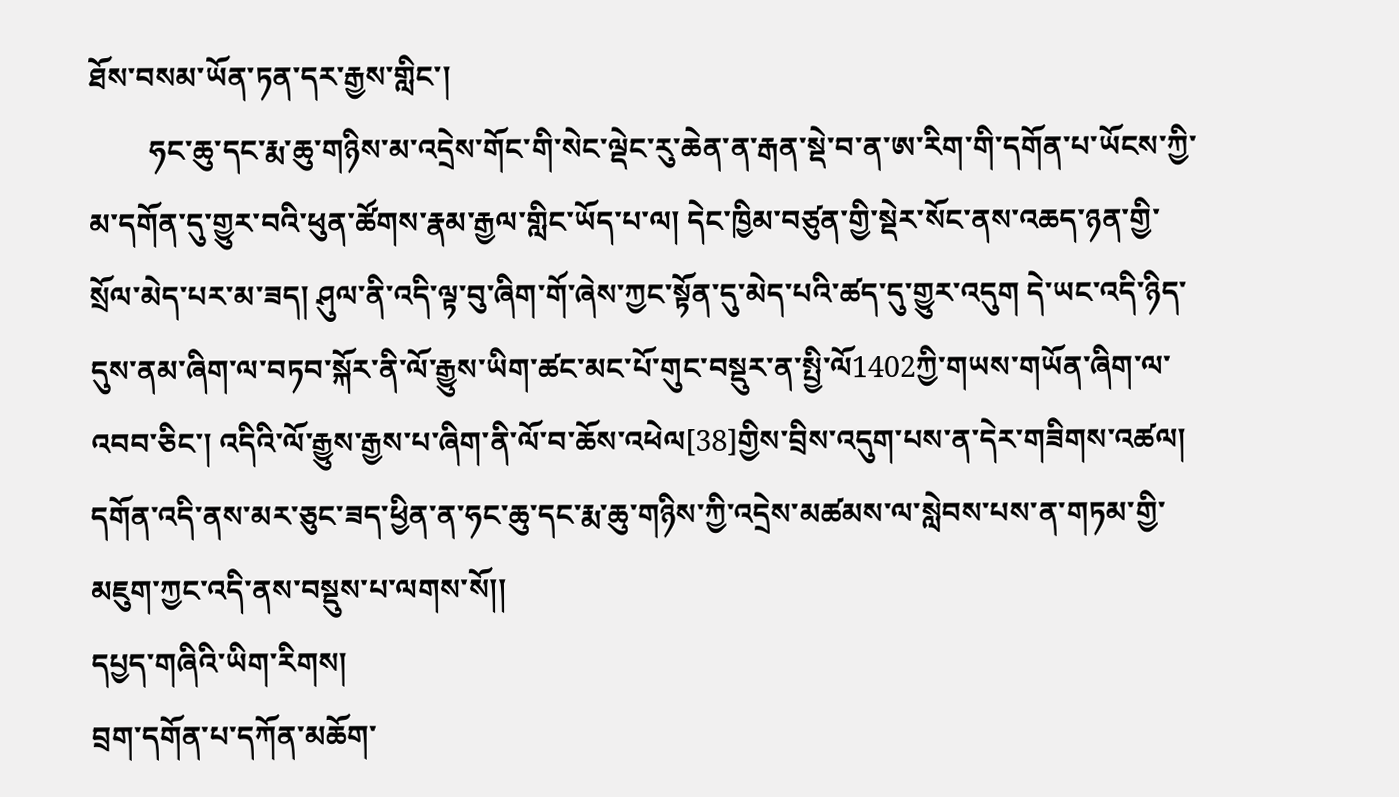ཐོས་བསམ་ཡོན་ཏན་དར་རྒྱས་གླིང་།
        ཧང་ཆུ་དང་རྨ་ཆུ་གཉིས་མ་འདྲེས་གོང་གི་སེང་ལྡེང་རུ་ཆེན་ན་རྒན་སྡེ་བ་ན་ཨ་རིག་གི་དགོན་པ་ཡོངས་ཀྱི་མ་དགོན་དུ་གྱུར་བའི་ཕུན་ཚོགས་རྣམ་རྒྱལ་གླིང་ཡོད་པ་ལ། དེང་ཁྱིམ་བཙུན་གྱི་སྡེར་སོང་ནས་འཆད་ཉན་གྱི་སྲོལ་མེད་པར་མ་ཟད། ཤུལ་ནི་འདི་ལྟ་བུ་ཞིག་གོ་ཞེས་ཀྱང་སྟོན་དུ་མེད་པའི་ཚད་དུ་གྱུར་འདུག དེ་ཡང་འདི་ཉིད་དུས་ནམ་ཞིག་ལ་བཏབ་སྐོར་ནི་ལོ་རྒྱུས་ཡིག་ཚང་མང་པོ་གུང་བསྡུར་ན་སྤྱི་ལོ1402ཀྱི་གཡས་གཡོན་ཞིག་ལ་འབབ་ཅིང་། འདིའི་ལོ་རྒྱུས་རྒྱས་པ་ཞིག་ནི་ལོ་བ་ཆོས་འཕེལ[38]གྱིས་བྲིས་འདུག་པས་ན་དེར་གཟིགས་འཚལ། དགོན་འདི་ནས་མར་ཅུང་ཟད་ཕྱིན་ན་ཧང་ཆུ་དང་རྨ་ཆུ་གཉིས་ཀྱི་འདྲེས་མཚམས་ལ་སླེབས་པས་ན་གཏམ་གྱི་མཇུག་ཀྱང་འདི་ནས་བསྡུས་པ་ལགས་སོ།།
དཔྱད་གཞིའི་ཡིག་རིགས།
བྲག་དགོན་པ་དཀོན་མཆོག་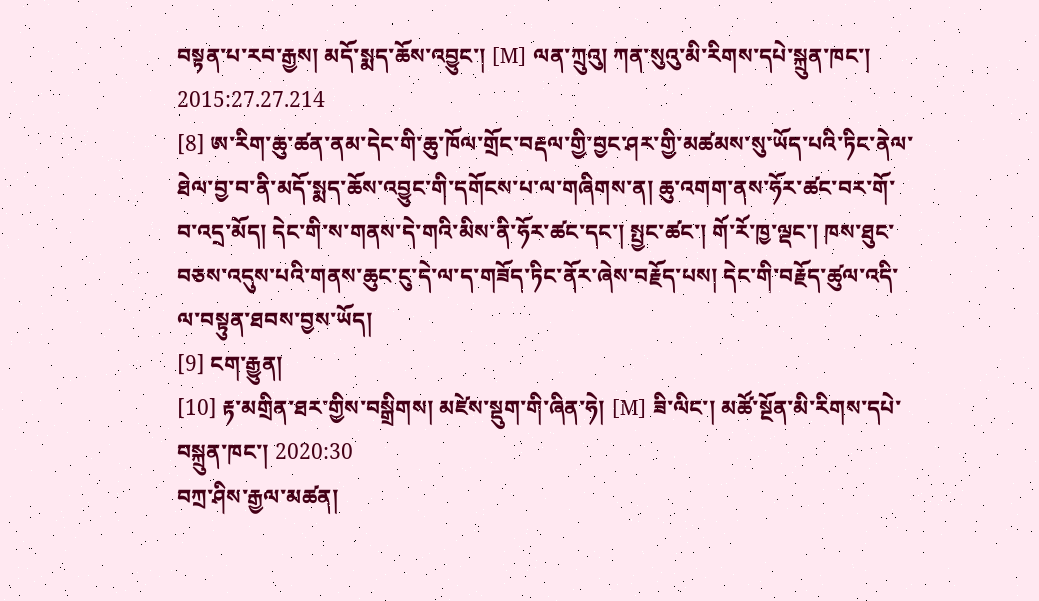བསྟན་པ་རབ་རྒྱས། མདོ་སྨད་ཆོས་འབྱུང་། [M] ལན་ཀྲུའུ། ཀན་སུའུ་མི་རིགས་དཔེ་སྐྲུན་ཁང་། 2015:27.27.214
[8] ཨ་རིག་ཆུ་ཚན་ནམ་དེང་གི་ཆུ་ཁོལ་གྲོང་བརྡལ་གྱི་བྱང་ཤར་གྱི་མཚམས་སུ་ཡོད་པའི་ཏིང་ནེལ་ཐེལ་བྱ་བ་ནི་མདོ་སྨད་ཆོས་འབྱུང་གི་དགོངས་པ་ལ་གཞིགས་ན། ཆུ་འགག་ནས་ཧོར་ཚང་བར་གོ་བ་འདྲ་མོད། དེང་གི་ས་གནས་དེ་གའི་མིས་ནི་ཧོར་ཚང་དང་། སྤྱང་ཚང་། གོ་རོ་ཁྱ་ལྡང་། ཁས་ཐུང་བཅས་འདུས་པའི་གནས་ཆུང་ངུ་དེ་ལ་ད་གཟོད་ཏིང་ནོར་ཞེས་བརྗོད་པས། དེང་གི་བརྗོད་ཚུལ་འདི་ལ་བསྟུན་ཐབས་བྱས་ཡོད།
[9] ངག་རྒྱུན།
[10] རྟ་མགྲིན་ཐར་གྱིས་བསྒྲིགས། མཛེས་སྡུག་གི་ཞིན་ཧེ། [M] ཟི་ལིང་། མཚོ་སྔོན་མི་རིགས་དཔེ་བསྐྲུན་ཁང་། 2020:30
བཀྲ་ཤིས་རྒྱལ་མཚན།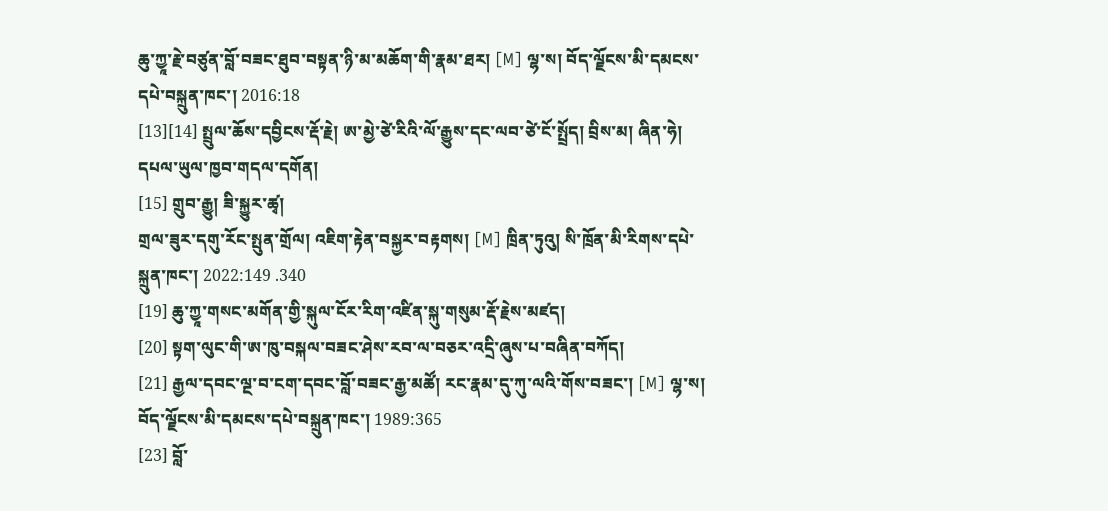ཆུ་ཀྱཱ་རྗེ་བཙུན་བློ་བཟང་ཐུབ་བསྟན་ཉི་མ་མཆོག་གི་རྣམ་ཐར། [M] ལྷ་ས། བོད་ལྗོངས་མི་དམངས་དཔེ་བསྐྲུན་ཁང་། 2016:18
[13][14] སྤྲུལ་ཆོས་དབྱིངས་རྡོ་རྗེ། ཨ་མྱེ་ཙེ་རིའི་ལོ་རྒྱུས་དང་ལབ་ཙེ་ངོ་སྤྲོད། བྲིས་མ། ཞིན་ཧེ། དཔལ་ཡུལ་ཁྱབ་གདལ་དགོན།
[15] གྲུབ་རྒྱུ། ཟི་སྐྱུར་ཚྭ།
གྲལ་ཟུར་དགུ་རོང་སྤུན་གྲོལ། འཇིག་རྟེན་བསྐྱར་བརྟགས། [M] ཁྲིན་ཏུའུ། སི་ཁྲོན་མི་རིགས་དཔེ་སྐྲུན་ཁང་། 2022:149 .340
[19] ཆུ་ཀྱཱ་གསང་མགོན་གྱི་སྐུལ་ངོར་རིག་འཛིན་སྐུ་གསུམ་རྡོ་རྗེས་མཛད།
[20] སྟག་ལུང་གི་ཨ་ཁུ་བསྐལ་བཟང་ཤེས་རབ་ལ་བཅར་འདྲི་ཞུས་པ་བཞིན་བཀོད།
[21] རྒྱལ་དབང་ལྔ་བ་ངག་དབང་བློ་བཟང་རྒྱ་མཚོ། རང་རྣམ་དུ་ཀུ་ལའི་གོས་བཟང་། [M] ལྷ་ས། བོད་ལྗོངས་མི་དམངས་དཔེ་བསྐྲུན་ཁང་། 1989:365
[23] བློ་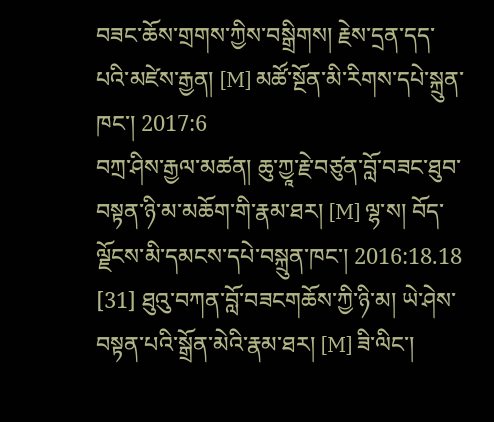བཟང་ཆོས་གྲགས་ཀྱིས་བསྒྲིགས། རྗེས་དྲན་དད་པའི་མཛེས་རྒྱན། [M] མཚོ་སྔོན་མི་རིགས་དཔེ་སྐྲུན་ཁང་། 2017:6
བཀྲ་ཤིས་རྒྱལ་མཚན། ཆུ་ཀྱཱ་རྗེ་བཙུན་བློ་བཟང་ཐུབ་བསྟན་ཉི་མ་མཆོག་གི་རྣམ་ཐར། [M] ལྷ་ས། བོད་ལྗོངས་མི་དམངས་དཔེ་བསྐྲུན་ཁང་། 2016:18.18
[31] ཐུའུ་བཀན་བློ་བཟངགཆོས་ཀྱི་ཉི་མ། ཡེ་ཤེས་བསྟན་པའི་སྒྲོན་མེའི་རྣམ་ཐར། [M] ཟི་ལིང་།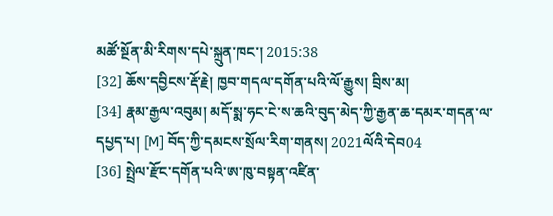མཚོ་སྔོན་མི་རིགས་དཔེ་སྐྲུན་ཁང་། 2015:38
[32] ཆོས་དབྱིངས་རྡོ་རྗེ། ཁྱབ་གདལ་དགོན་པའི་ལོ་རྒྱུས། བྲིས་མ།
[34] རྣམ་རྒྱལ་འབུམ། མདོ་སྨ་ཧང་ངེ་ས་ཆའི་བུད་མེད་ཀྱི་རྒྱན་ཆ་དམར་གདན་ལ་དཔྱད་པ། [M] བོད་ཀྱི་དམངས་སྲོལ་རིག་གནས། 2021ལོའི་དེབ04
[36] སྤྲེལ་རྫོང་དགོན་པའི་ཨ་ཁུ་བསྟན་འཛིན་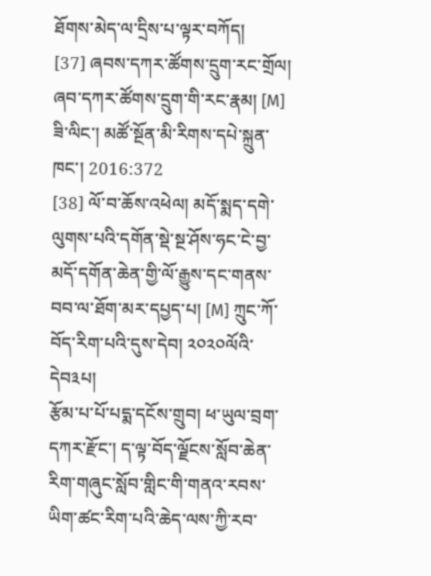ཐོགས་མེད་ལ་དྲིས་པ་ལྟར་བཀོད།
[37] ཞབས་དཀར་ཚོགས་དྲུག་རང་གྲོལ།  ཞབ་དཀར་ཚོགས་དྲུག་གི་རང་རྣམ། [M] ཟི་ལིང་། མཚོ་སྔོན་མི་རིགས་དཔེ་སྐྲུན་ཁང་། 2016:372
[38] ལོ་བ་ཆོས་འཕེལ། མདོ་སྨད་དགེ་ལུགས་པའི་དགོན་སྡེ་སྔ་ཤོས་ཧང་ངེ་བྱ་མདོ་དགོན་ཆེན་གྱི་ལོ་རྒྱུས་དང་གནས་བབ་ལ་ཐོག་མར་དཔྱད་པ། [M] ཀྲུང་ཀོ་བོད་རིག་པའི་དུས་དེབ། ༢༠༢༠ལོའི་དེབ༣པ།
རྩོམ་པ་པོ་པདྨ་དངོས་གྲུབ། ཕ་ཡུལ་བྲག་དཀར་རྫོང་། ད་ལྟ་བོད་ལྗོངས་སློབ་ཆེན་རིག་གཞུང་སློབ་གླིང་གི་གནའ་རབས་ཡིག་ཚང་རིག་པའི་ཆེད་ལས་ཀྱི་རབ་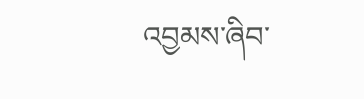འབྱམས་ཞིབ་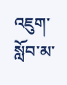འཇུག་སློབ་མ་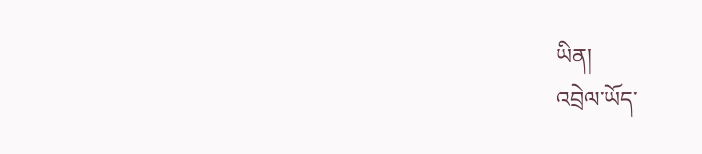ཡིན།
འབྲེལ་ཡོད་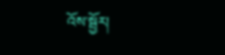འོས་སྦྱོར།